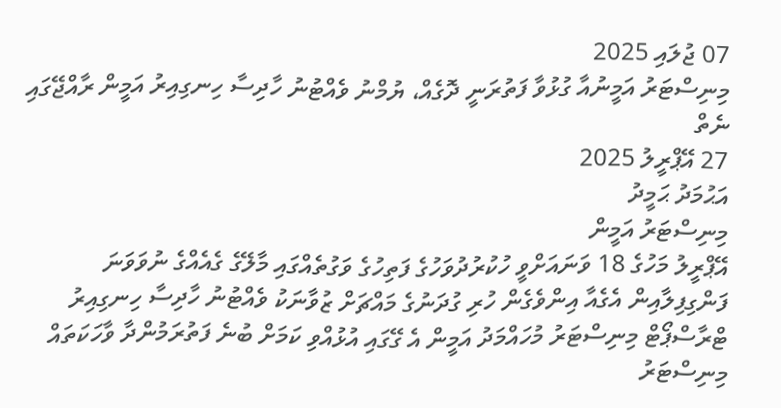07 ޖުލައި 2025
މިނިސްޓަރު އަމީނުއާ ގުޅުވާ ފަތުރަނީ ދޮގެއް، ޔުމްނު ވެއްޓުނު ހާދިސާ ހިނގިއިރު އަމީން ރާއްޖޭގައި ނެތް
27 އޭޕްރީލު 2025
އަޙުމަދު ޙަމީދު
މިނިސްޓަރު އަމީން
އޭޕްރީލު މަހުގެ 18 ވަނައަށްވީ ހުކުރުދުވަހުގެ ފަތިހުގެ ވަގުތެއްގައި މާލޭގެ ގެއެއްގެ ނުވަވަނަ ފަންގިފިލާއިން އެގެއާ އިންވެގެން ހުރި ގުދަނުގެ މައްޗަށް ޒުވާނަކު ވެއްޓުނު ހާދިސާ ހިނގިއިރު ޓްރާސްޕޯޓް މިނިސްޓަރު މުހައްމަދު އަމީން އެ ގޭގައި އުޅުއްވި ކަމަށް ބުނެ ފަތުރަމުންދާ ވާހަކަތައް މިނިސްޓަރު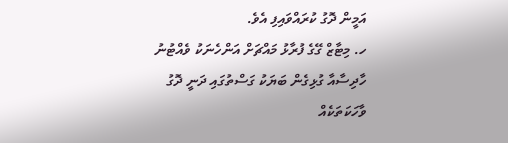އަމީން ދޮގު ކުރައްވައިފި އެވެ.
ހ. މިޓާޒް ގޭގެ ފުރާޅު މައްޗަށް އަންހެނަކު ވެއްޓުނު ހާދިސާއާ ގުޅިގެން ބަޔަކު ގަސްތުގައި ދަނީ ދޮގު ވާހަކަތަކެއް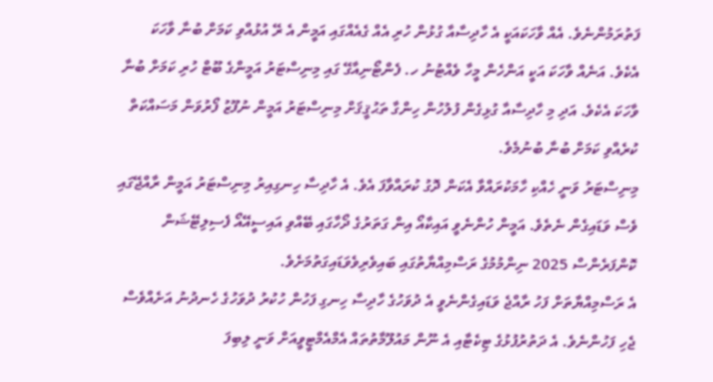ފަތުރަމުންނެވެ. އެއް ވާހަކައަކީ އެ ހާދިސާއާ ގުޅުން ހުރި އެއް ގެއެއްގައި އަމީން އެ ރޭ އުޅުއްވި ކަމަށް ބުނާ ވާހަކަ އެކެވެ. އަނެއް ވާހަކަ އަކީ އަންހެން މީހާ ވެއްޓުނު ހ. ފެންޓޯނިއާގޭ ގައި މިނިސްޓަރު އަމީންގެ ބޫޓް ހުރި ކަމަށް ބުނާ ވާހަކަ އެކެވެ. އަދި މި ހާދިސާއާ ގުޅިގެން ފުލުހުން ހިންގާ ތަޙުޤީޤަށް މިނިސްޓަރު އަމީން ނުފޫޒު ފޯރުވަން މަސައްކަތް ކުރެއްވި ކަމަށް ބުނާ ބުނުމެވެ.
މިނިސްޓަރު ވަނީ ހެއްކި ހާމަކުރައްވާ އެކަން ދޮގު ކުރައްވާފަ އެވެ. އެ ހާދިސާ ހިނގިއިރު މިނިސްޓަރު އަމީން ރާއްޖޭގައި ވެސް ވަޑައިގެން ނެތެވެ. އަމީން ހުންނެވީ އައިކާއޯ އިން ގަތަރުގެ ދޯހާގައި ބޭއްވި އައިސީއޭއޯ ފެސިލިޓޭޝަން ކޮންފަރެންސް 2025 ނިންމުމުގެ ރަސްމިއްޔާތުގައި ބައިވެރިވެވަޑައިގަތުމަށެވެ.
އެ ރަސްމިއްޔާތަށް ފަހު ރާއްޖެ ވަޑައިގެންނެވީ އެ ދުވަހުގެ ހާދިސާ ހިނގި ފަހުން ހުކުރު ދުވަހުގެ ހެނދުނު އަށެއްވެސް ޖެހި ފަހުންނެވެ. އެ ދަތުރުފުޅުގެ ޓިކެޓާއި އެ ނޫން މައުލޫމާތުތައް އެމްއެމްޓީވީއަށް ވަނީ ލިބިފަ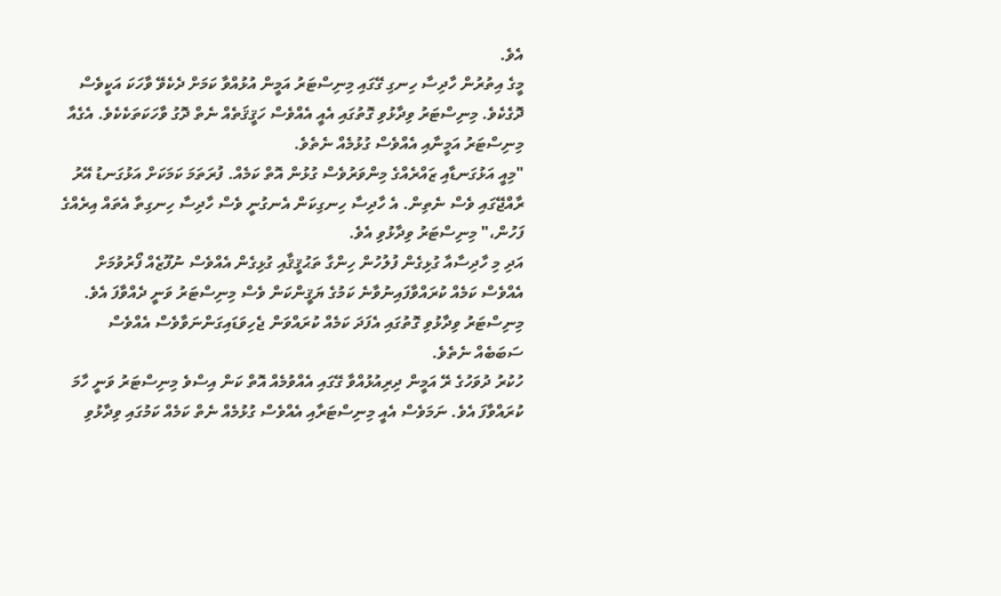އެވެ.
މީގެ އިތުރުން ހާދިސާ ހިނގި ގޭގައި މިނިސްޓަރު އަމީން އުޅުއްވާ ކަމަށް ދެކެވޭ ވާހަކަ އަކީވެސް ދޮގެކެވެ. މިނިސްޓަރު ވިދާޅުވި ގޮތުގައި އެއީ އެއްވެސް ހަޤީޤަތެއް ނެތް ދޮގު ވާހަކަތަކެކެވެ. އެގެއާ މިނިސްޓަރު އަމީނާއި އެއްވެސް ގުޅުމެއް ނެތެވެ.
"މިއީ އަޅުގަނޑާއި ޒައްރެއްގެ މިންވަރުވެސް ގުޅުން އޮތް ކަމެއް. ފުރަތަމަ ކަމަކަށް އަޅުގަނޑު އޭރު ރާއްޖޭގައި ވެސް ނެތިން. އެ ހާދިސާ ހިނގިކަން އެނގުނީ ވެސް ހާދިސާ ހިނގިތާ އެތައް އިރެއްގެ ފަހުން،" މިނިސްޓަރު ވިދާޅުވި އެވެ.
އަދި މި ހާދިސާއާ ގުޅިގެން ފުލުހުން ހިންގާ ތަޙުޤީޤާއި ގުޅިގެން އެއްވެސް ނުފޫޒެއް ފޯރުވުމަށް އެއްވެސް ކަމެއް ކުރައްވާފައިނުވާނެ ކަމުގެ ޔަޤީންކަން ވެސް މިނިސްޓަރު ވަނީ ދެއްވާފަ އެވެ. މިނިސްޓަރު ވިދާޅުވި ގޮތުގައި އެފަދަ ކަމެއް ކުރައްވަން ޖެހިވަޑައިގަންނަވާވެސް އެއްވެސް ސަބަބެއް ނެތެވެ.
ހުކުރު ދުވަހުގެ ރޭ އަމީން ދިރިއުޅުއްވާ ގޭގައި އެއްވުމެއް އޮތް ކަން އިސްވެ މިނިސްޓަރު ވަނީ ހާމަ ކުރައްވާފަ އެވެ. ނަމަވެސް އެއީ މިނިސްޓަރާއި އެއްވެސް ގުޅުމެއް ނެތް ކަމެއް ކަމުގައި ވިދާޅުވި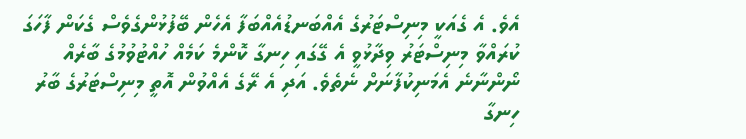އެވެ. އެ ގެއަކީ މިނިސްޓަރުގެ އެއްބަނޑުއެއްބަފާ އެހެން ބޭފުޅުންގެވެސް ގެކަން ފާހަގަ ކުރައްވާ މިނިސްޓަރު ވިދާޅުވީ އެ ގޭގައި ހިނގާ ކޮންމެ ކަމެއް ހުއްޓުވުމުގެ ބާރެއް ނޯންނާނެ އެމަނިކުފާނަށް ނެތެވެ. އަދި އެ ރޭގެ އެއްވުން އޮތީ މިނިސްޓަރުގެ ބާރު ހިނގާ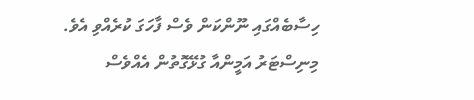ހިސާބެއްގައި ނޫންކަން ވެސް ފާހަގަ ކުރެއްވި އެވެ.
މިނިސްޓަރު އަމީންއާ ގުޅޭގޮތުން އެއްވެސް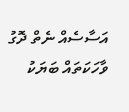އަސާސެއް ނެތް ދޮގު ވާހަކަތައް ބަޔަކު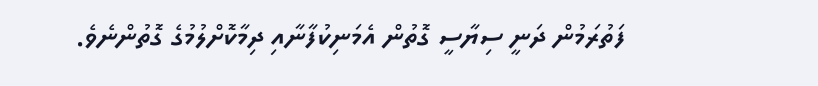ފަތުރަމުން ދަނީ ސިޔާސީ ގޮތުން އެމަނިކުފާނާއި ދިމާކޮށްލުމުގެ ގޮތުންނެވެ.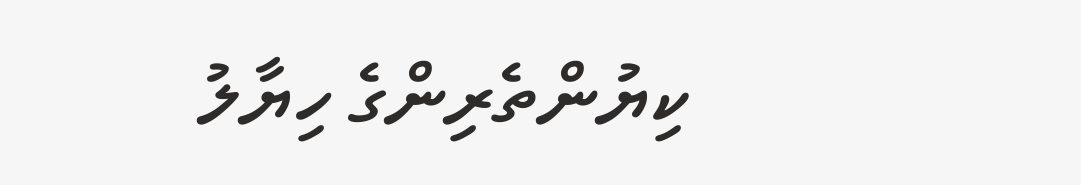ކިޔުންތެރިންގެ ހިޔާލު